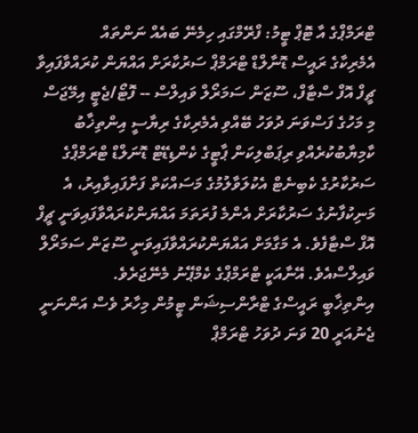ޓްރަމްޕްގެ އާ ޓޮޕް ޓީމު: ފްރޭމްގައި ހިމެނޭ ބައެއް ނަންތައް
އެމެރިކާގެ ރައީސް ޑޮނާލްޑް ޓްރަމްޕް ސަރުކާރަށް އައްޔަން ކުރައްވާފައިވާ ޗީފް އޮފް ސްޓާފް، ސޫޒަން ސަމަރޯލް ވައިލްސް -- ފޮޓޯ/ޖެޓީ އިމޭޖަސް
މި މަހުގެ ފަސްވަނަ ދުވަހު ބޭއްވި އެމެރިކާގެ ރިޔާސީ އިންތިޚާބު ކާމިޔާބުކުރެއްވި ރިޕަބްލިކަން ޕާޓީގެ ކެންޑިޑޭޓް ޑޮނަލްޑް ޓްރަމްޕްގެ ސަރުކާރުގެ ކެބިނެޓް އެކުލަވާލުމުގެ މަސައްކަތް ފަށާފައިވާއިރު، އެ މަނިކުފާނުގެ ސަރުކާރަށް އެންމެ ފުރަތަމަ އައްޔަންކުރައްވާފައިވަނީ ޗީފް އޮފް ސްޓާފެވެ. އެ މަގާމަށް އައްޔަންކުރައްވާފައިވަނީ ސޫޒަން ސަމަރޯލް ވައިލްސްއެވެ. އޭނާއަކީ ޓްރަމްޕްގެ ކެމްޕޭނު މެނޭޖަރެވެ.
އިންތިޚާބީ ރައީސްގެ ޓްރާންސިޝަން ޓީމުން މިހާރު ވެސް އަންނަނީ ޖެނުއަރީ 20 ވަނަ ދުވަހު ޓްރަމްޕް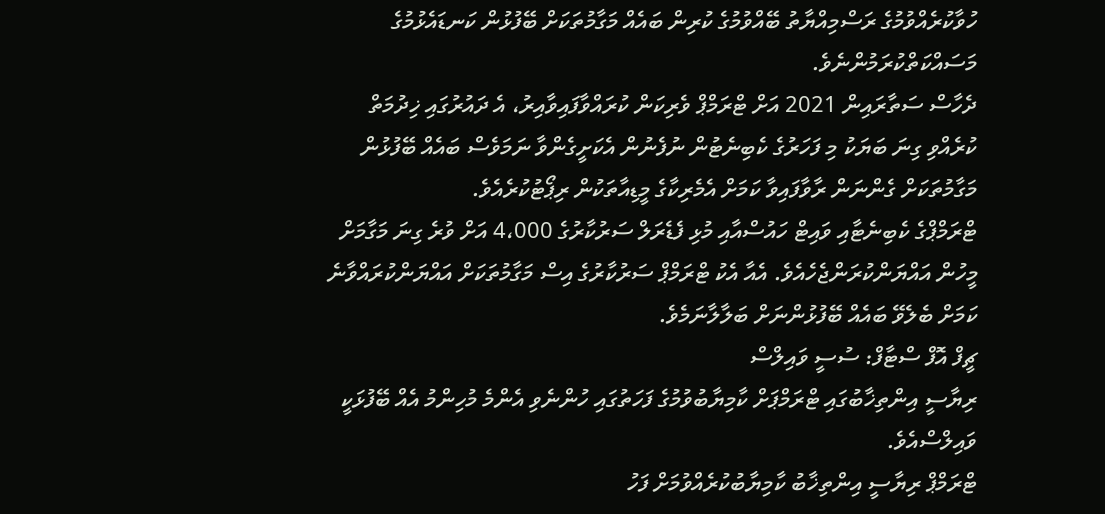ހުވާކުރެއްވުމުގެ ރަސްމިއްޔާތު ބޭއްވުމުގެ ކުރިން ބައެއް މަގާމުތަކަށް ބޭފުޅުން ކަނޑައެޅުމުގެ މަސައްކަތްކުރަމުންނެވެ.
ދެހާސް ސަތާރައިން 2021 އަށް ޓްރަމްޕް ވެރިކަން ކުރައްވާފައިވާއިރު، އެ ދައުރުގައި ޚިދުމަތް ކުރެއްވި ގިނަ ބަޔަކު މި ފަހަރުގެ ކެބިނެޓުން ނުފެނުން އެކަށީގެންވާ ނަމަވެސް ބައެއް ބޭފުޅުން މަގާމުތަކަށް ގެންނަން ރާވާފައިވާ ކަމަށް އެމެރިކާގެ މީޑިއާތަކުން ރިޕޯޓުކުރެއެވެ.
ޓްރަމްޕްގެ ކެބިނެޓާއި ވައިޓް ހައުސްއާއި މުޅި ފެޑެރަލް ސަރުކާރުގެ 4،000 އަށް ވުރެ ގިނަ މަގާމަށް މީހުން އައްޔަންކުރަންޖެހެއެވެ. އެއާ އެކު ޓްރަމްޕް ސަރުކާރުގެ އިސް މަގާމުތަކަށް އައްޔަންކުރައްވާނެ ކަމަށް ބެލެވޭ ބައެއް ބޭފުޅުންނަށް ބަލާލާނަމެވެ.
ޗީފް އޮފް ސްޓާފް: ސުސީ ވައިލްސް
ރިޔާސީ އިންތިޚާބުގައި ޓްރަމްޕަށް ކާމިޔާބުވުމުގެ ފަހަތުގައި ހުންނެވި އެންމެ މުހިންމު އެއް ބޭފުޅަކީ ވައިލްސްއެވެ.
ޓްރަމްޕް ރިޔާސީ އިންތިޚާބު ކާމިޔާބުކުރެއްވުމަށް ފަހު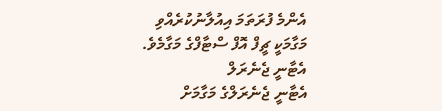އެންމެ ފުރަތަމަ އިއުލާނުކުރެއްވި މަގާމަކީ ޗީފް އޮފް ސްޓާފްގެ މަގާމެވެ.
އެޓާނީ ޖެނެރަލް
އެޓާނީ ޖެނެރަލްގެ މަގާމަށް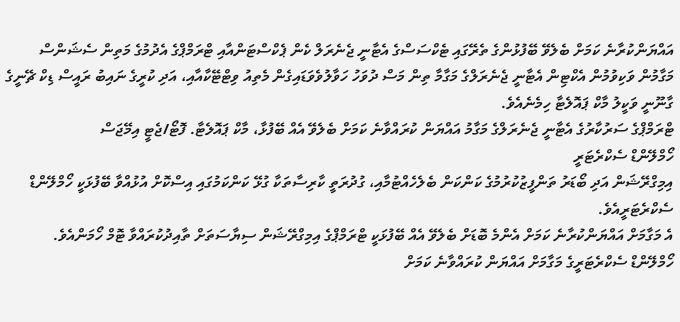އައްޔަންކުރާނެ ކަމަށް ބެލެވޭ ބޭފުޅުންގެ ތެރޭގައި ޓެކްސަސްގެ އެޓާނީ ޖެނެރަލް ކެން ޕެކްސްޓަންއާއި ޓްރަމްޕްގެ އެދުމުގެ މަތިން ސެޝަންސް މަގާމުން ވަކިވުމުން އެކްޓިން އެޓާނީ ޖެނެރަލްގެ މަގާމާ ތިން މަސް ދުވަހު ހަވާލުވެވަޑައިގެން މެތިއު ވިޓްޓޭކާއާއި، އަދި ކުރީގެ ނައިބު ރައީސް ޑިކް ޗޭނީގެ ގާނޫނީ ވަކީލު މާކް ޕައޮލެޓާ ހިމެނެއެވެ.
ޓްރަމްޕްގެ ސަރުކާރުގެ އެޓާނީ ޖެނެރަލްގެ މަގާމު އައްޔަން ކުރައްވާނެ ކަމަށް ބެލެވޭ އެއް ބޭފުޅާ، މާކް ޕައޮލެޓާ. ފޮޓޯ/ޖެޓީ އިމޭޖަސް
ހޯމްލޭންޑް ސެކްރެޓަރީ
އިމިގްރޭޝަން އަދި ބޯޑަރު ތަންފީޒުކުރުމުގެ ކަންކަން ބެލެހެއްޓުމާއި، ގުދުރަތީ ކާރިސާތަކާ ގުޅޭ ކަންކަމުގައި އިސްކޮށް އުޅުއްވާ ބޭފުޅަކީ ހޯމްލޭންޑް ސެކްރެޓަރީއެވެ.
އެ މަގާމަށް އައްޔަންކުރާނެ ކަމަށް އެންމެ ބޮޑަށް ބެލެވޭ އެއް ބޭފުޅަކީ ޓްރަމްޕްގެ އިމިގްރޭޝަން ސިޔާސަތަށް ތާއިދުކުރައްވާ ޓޮމް ހޯމަންއެވެ.
ހޯމްލޭންޑް ސެކްރެޓަރީގެ މަގާމަށް އައްޔަން ކުރައްވާނެ ކަމަށް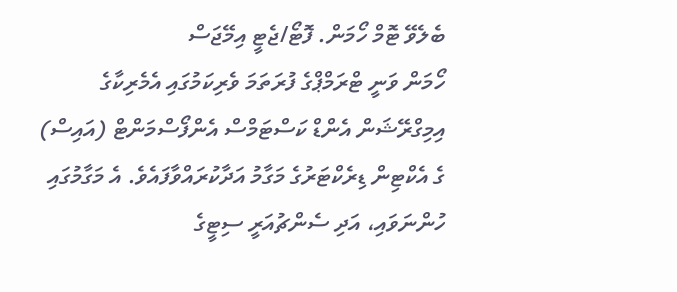ބެލެވޭ ޓޮމް ހޯމަން. ފޮޓޯ/ޖެޓީ އިމޭޖަސް
ހޯމަން ވަނީ ޓްރަމްޕްގެ ފުރަތަމަ ވެރިކަމުގައި އެމެރިކާގެ އިމިގްރޭޝަން އެންޑް ކަސްޓަމްސް އެންފޯސްމަންޓް (އައިސް) ގެ އެކްޓިން ޑިރެކްޓަރުގެ މަގާމު އަދާކުރައްވާފައެވެ. އެ މަގާމުގައި ހުންނަވައި، އަދި ސެންޗުއަރީ ސިޓީގެ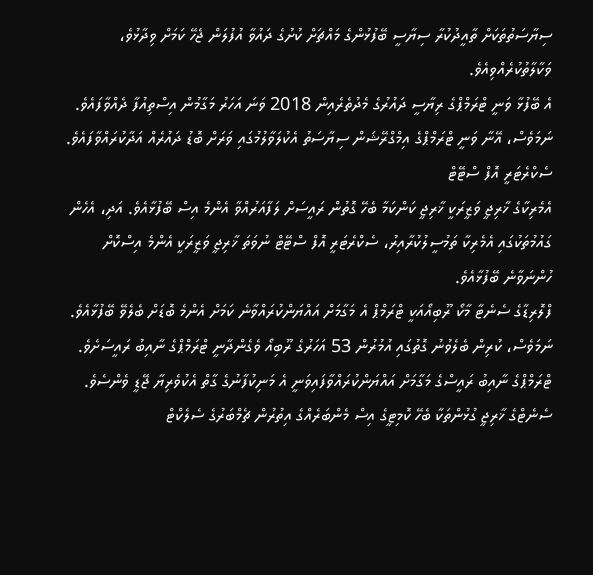ސިޔާސަތުތަކަށް ތާއީދުކުރާ ސިޔާސީ ބޭފުޅުންގެ މައްޗަށް ކުށުގެ ދައުވާ އުފުލަން ޖެހޭ ކަމަށް ވިދާޅުވެ، ވަކާލާތުކުރެއްވިއެވެ.
އެ ބޭފުޅާ ވަނީ ޓްރަމްޕްގެ ރިޔާސީ ދައުރުގެ މެދުތެރެއިން 2018 ވަނަ އަހަރު މަގާމުން އިސްތިއުފާ ދެއްވާފައެވެ. ނަމަވެސް، އޭނާ ވަނީ ޓްރަމްޕްގެ އިމްގްރޭޝަން ސިޔާސަތު އެކުލަވާލުމުގައި ވަރަށް ބޮޑު ދައުރެއް އަދާކުރައްވާފައެވެ.
ސެކްރެޓަރީ އޮފް ސްޓޭޓް
އެމެރިކާގެ ޚާރިޖީ ވަޒީރަކީ ޚާރިޖީ ކަންކަމާ ބެހޭ ގޮތުން ރައީސަށް ލަފާއަރުއްވާ އެންމެ އިސް ބޭފުޅާއެވެ. އަދި، އެހެން ގައުމުތަކުގައި އެމެރިކާ ތަމުސީލުކުރާއިރު، ސެކްރެޓަރީ އޮފް ސްޓޭޓް ނުވަތަ ޚާރިޖީ ވަޒީރަކީ އެންމެ އިސްކޮށް ހުންނަވާނެ ބޭފުޅާއެވެ.
ފްލޮރިޑާގެ ސެނެޓާ މާކޯ ރޫބިއޯއަކީ ޓްރަމްޕް އެ މަގާމަށް އައްޔަންކުރައްވާނެ ކަމަށް އެންމެ ބޮޑަށް ބެލެވޭ ބޭފުޅާއެވެ.
ނަމަވެސް، ކުރިން ބެލެވުނު ގޮތުގައި އުމުރުން 53 އަހަރުގެ ރޫބިއޯ ވެގެންދާނީ ޓްރަމްޕްގެ ނާއިބު ރައީސަށެވެ. ޓްރަމްޕްގެ ނާއިބު ރައީސްގެ މަގާމަށް އައްޔަންކުރައްވާފައިވަނީ އެ މަނިކުފާނުގެ ގާތް އެކުވެރިޔާ ޖޭޑީ ވެންސެވެ.
ސެނެޓްގެ ޚާރިޖީ ގުޅުންތަކާ ބެހޭ ކޮމިޓީގެ އިސް މެންބަރެއްގެ އިތުރުން ޗެމްބަރުގެ ސެލެކްޓް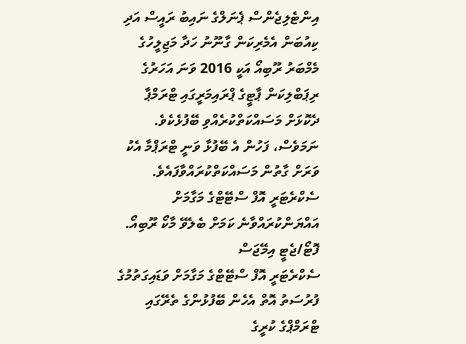އިންޓެލިޖެންސް ޕެނަލްގެ ނައިބު ރައީސް އަދި ކިއުބަން އެމެރިކަން ގާނޫނު ހަދާ މަޖިލީހުގެ މެމްބަރު ރޫބިއޯ އަކީ 2016 ވަނަ އަހަރުގެ ރިޕަބްލިކަން ޕާޓީގެ ޕްރައިމަރީގައި ޓްރަމްޕާ ދެކޮޅަށް މަސައްކަތްކުރެއްވި ބޭފުޅެކެވެ. ނަމަވެސް، ފަހުން އެ ބޭފުޅާ ވަނީ ޓްރަޕްމާ އެކު ވަރަށް ގާތުން މަސައްކަތްކުރައްވާފައެވެ.
ސެކްރެޓަރީ އޮފް ސްޓޭޓްގެ މަގާމަށް އައްޔަންކުރައްވާނެ ކަމަށް ބެލެވޭ މާކޯ ރޫބިއޯ. ފޮޓޯ/ޖެޓީ އިމޭޖަސް
ސެކްރެޓަރީ އޮފް ސްޓޭޓްގެ މަގާމަށް ވަޑައިގަތުމުގެ ފުރުސަތު އޮތް އެހެން ބޭފުޅުންގެ ތެރޭގައި ޓްރަމްޕްގެ ކުރީގެ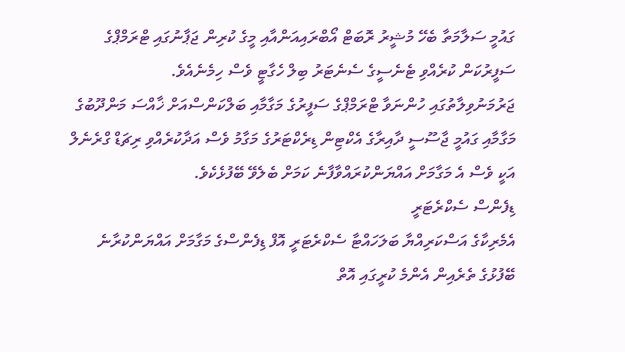ގައުމީ ސަލާމަތާ ބެހޭ މުޝީރު ރޮބަޓް އޯބްރައިއަންއާއި މީގެ ކުރިން ޖަޕާނުގައި ޓްރަމްޕްގެ ސަފީރުކަން ކުރެއްވި ޓެނެސީގެ ސެނެޓަރު ބިލް ހެގާޓީ ވެސް ހިމެނެއެވެ.
ޖަރުމަނުވިލާތުގައި ހުންނަވާ ޓްރަމްޕްގެ ސަފީރުގެ މަގާމާއި ބަލްކަންސްއަށް ޚާއްސަ މަންދޫބުގެ މަގާމާއި ގައުމީ ޖާސޫސީ ދާއިރާގެ އެކްޓިން ޑިރެކްޓަރުގެ މަގާމު ވެސް އަދާކުރެއްވި ރިޗަޑް ގްރެނެލް އަކީ ވެސް އެ މަގާމަށް އައްޔަންކުރައްވާފާނެ ކަމަށް ބެލެވޭ ބޭފުޅެކެވެ.
ޑިފެންސް ސެކްރެޓަރީ
އެމެރިކާގެ އަސްކަރިއްޔާ ބަލަހައްޓާ ސެކްރެޓަރީ އޮފް ޑިފެންސްގެ މަގާމަށް އައްޔަންކުރާނެ ބޭފުޅުގެ ތެރެއިން އެންމެ ކުރީގައި އޮތް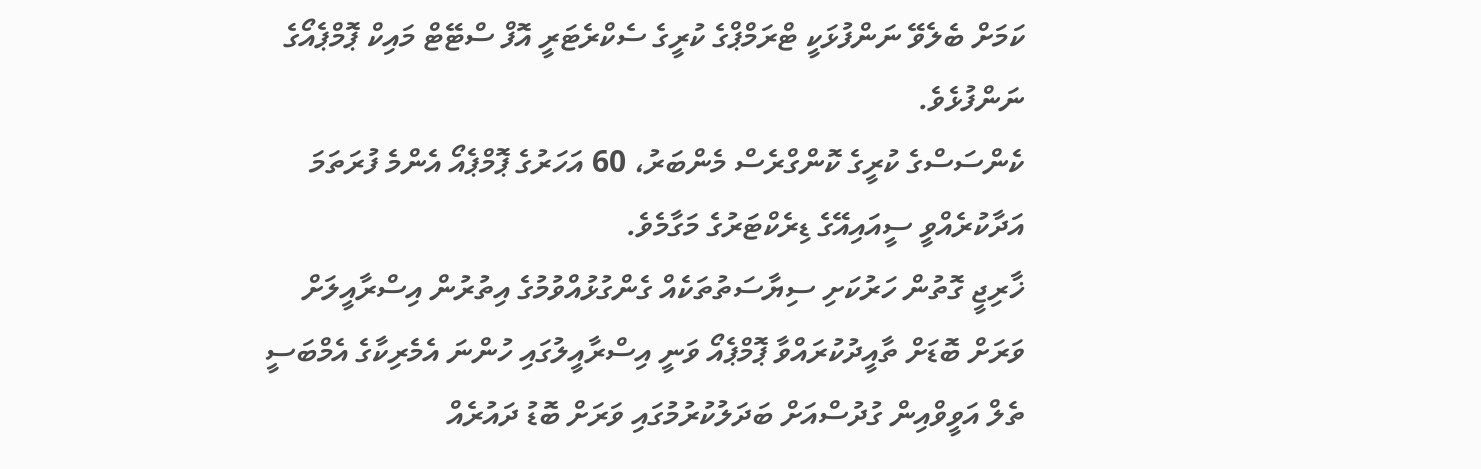ކަމަށް ބެލެވޭ ނަންފުޅަކީ ޓްރަމްޕްގެ ކުރީގެ ސެކްރެޓަރީ އޮފް ސްޓޭޓް މައިކް ޕޮމްޕެއޯގެ ނަންފުޅެވެ.
ކެންސަސްގެ ކުރީގެ ކޮންގްރެސް މެންބަރު، 60 އަހަރުގެ ޕޮމްޕެއޯ އެންމެ ފުރަތަމަ އަދާކުރެއްވީ ސީއައިއޭގެ ޑިރެކްޓަރުގެ މަގާމެވެ.
ޚާރިޖީ ގޮތުން ހަރުކަށި ސިޔާސަތުތަކެއް ގެންގުޅުއްވުމުގެ އިތުރުން އިސްރާއީލަށް ވަރަށް ބޮޑަށް ތާއީދުކުރައްވާ ޕޮމްޕެއޯ ވަނީ އިސްރާއީލުގައި ހުންނަ އެމެރިކާގެ އެމްބަސީ ތެލް އަވީވްއިން ގުދުސްއަށް ބަދަލުކުރުމުގައި ވަރަށް ބޮޑު ދައުރެއް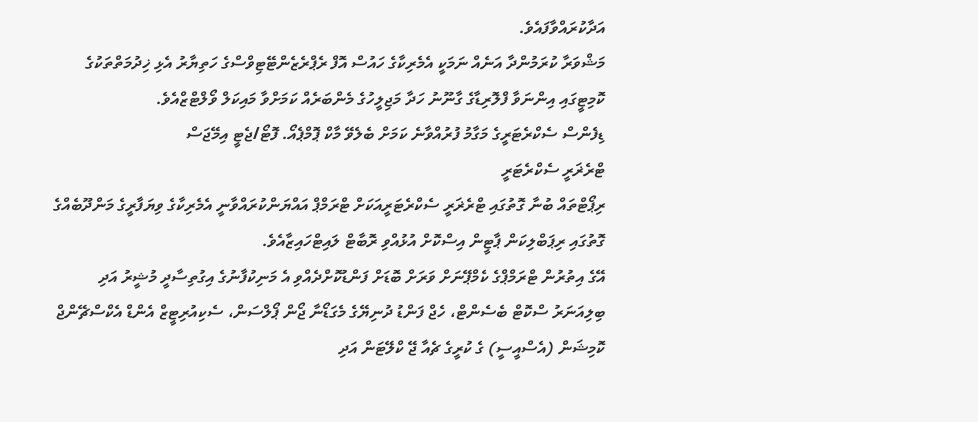އަދާކުރައްވާފައެވެ.
މަޝްވަރާ ކުރަމުންދާ އަނެއް ނަމަކީ އެމެރިކާގެ ހައުސް އޮފް ރެޕްރެޒެންޓޭޓިވްސްގެ ހަތިޔާރު އެޅި ޚިދުމަތްތަކުގެ ކޮމިޓީގައި އިންނަވާ ފްލޮރިޑާގެ ގާނޫނު ހަދާ މަޖިލީހުގެ މެންބަރެއް ކަމަށްވާ މައިކަލް ވޯލްޓްޒްއެވެ.
ޑިފެންސް ސެކްރެޓަރީގެ މަގާމު ފުރުއްވާނެ ކަމަށް ބެލެވޭ މާކް ޕޮމްޕެއޯ. ފޮޓޯ/ޖެޓީ އިމޭޖަސް
ޓްރެޜަރީ ސެކްރެޓަރީ
ރިޕޯޓްތައް ބުނާ ގޮތުގައި ޓްރެޜަރީ ސެކްރެޓަރީއަކަށް ޓްރަމްޕް އައްޔަންކުރައްވާނީ އެމެރިކާގެ ވިޔަފާރީގެ މަންދޫބެއްގެ ގޮތުގައި ރިޕަބްލިކަން ޕާޓީން އިސްކޮށް އުޅުއްވި ރޮބާޓް ލައިޓްހައިޒާއެވެ.
އޭގެ އިތުރުން ޓްރަމްޕްގެ ކެމްޕޭނަށް ވަރަށް ބޮޑަށް ފަންޑުކޮށްދެއްވި އެ މަނިކުފާނުގެ އިގުތިސާދީ މުޝީރު އަދި ބިލިއަނަރު ސްކޮޓް ބެސެންޓް، ހެޖް ފަންޑު ދުނިޔޭގެ މެގަޑޯނާ ޖޯން ޕޯލްސަން، ސެކިއުރިޓީޒް އެންޑް އެކްސްޗޭންޖް ކޮމިޝަން (އެސްއީސީ) ގެ ކުރީގެ ޗެއާ ޖޭ ކްލޭޓަން އަދި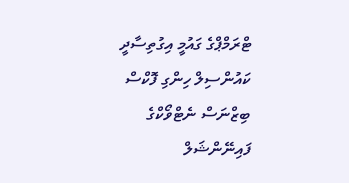ޓްރަމްޕްގެ ގައުމީ އިގުތިސާދީ ކައުންސިލް ހިންގި ފޮކްސް ބިޒްނަސް ނެޓްވޯކްގެ ފައިނޭންޝަލް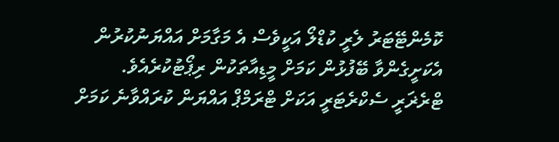ކޮމެންޓޭޓަރު ލެރީ ކުޑްލޯ އަކީވެސް އެ މަގާމަށް އައްޔަނުކުރުން އެކަށީގެންވާ ބޭފުޅުން ކަމަށް މީޑިއާތަކުން ރިޕޯޓުކުރެއެވެ.
ޓްރެޜަރީ ސެކްރެޓަރީ އަކަށް ޓްރަމްޕް އައްޔަން ކުރައްވާނެ ކަމަށް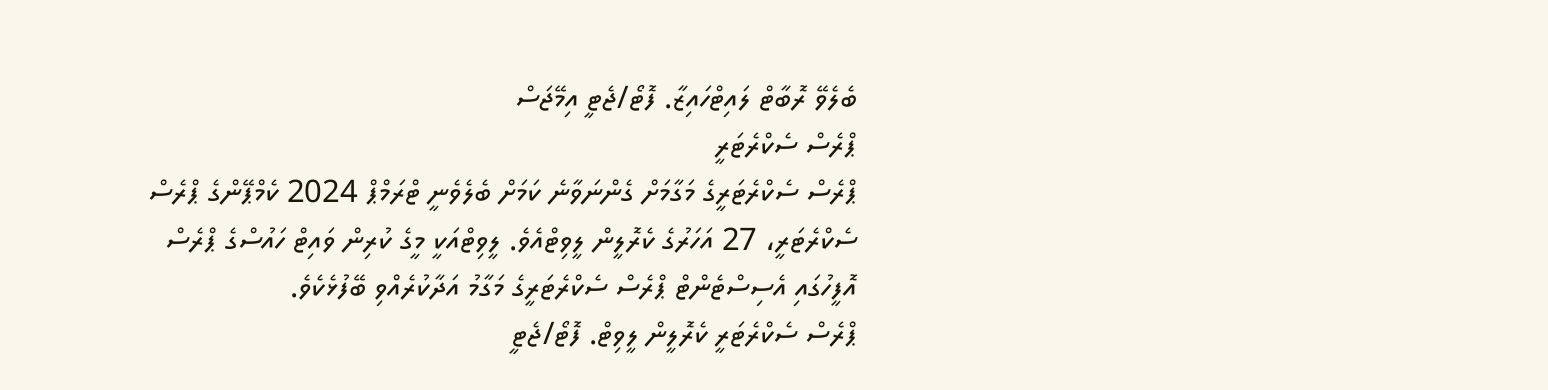ބެލެވޭ ރޮބާޓް ލައިޓްހައިޒާ. ފޮޓޯ/ޖެޓީ އިމޭޖަސް
ޕްރެސް ސެކްރެޓަރީ
ޕްރެސް ސެކްރެޓަރީގެ މަގާމަށް ގެންނަވާނެ ކަމަށް ބެލެވެނީ ޓްރަމްޕް 2024 ކެމްޕޭންގެ ޕްރެސް ސެކްރެޓަރީ، 27 އަހަރުގެ ކެރޮލީން ލީވިޓްއެވެ. ލީވިޓްއަކީ މީގެ ކުރިން ވައިޓް ހައުސްގެ ޕްރެސް އޮފީހުގައި އެސިސްޓެންޓް ޕްރެސް ސެކްރެޓަރީގެ މަގާމު އަދާކުރެއްވި ބޭފުޅެކެވެ.
ޕްރެސް ސެކްރެޓަރީ ކެރޮލީން ލީވިޓް. ފޮޓޯ/ޖެޓީ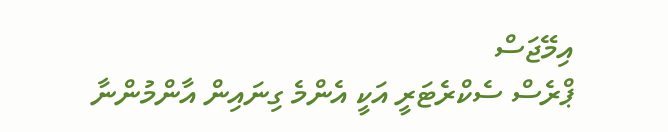އިމޭޖަސް
ޕްރެސް ސެކްރެޓަރީ އަކީ އެންމެ ގިނައިން އާންމުންނާ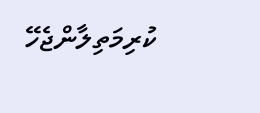ކުރިމަތިލާންޖެހޭ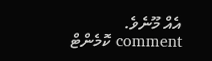އެއް މޫނެވެ.
comment ކޮމެންޓް